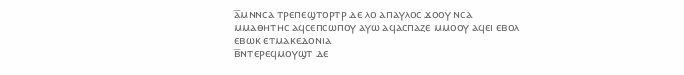ⲁ̅ⲙⲛⲛⲥⲁ ⲧⲣⲉⲡⲉϣⲧⲟⲣⲧⲣ ⲇⲉ ⲗⲟ ⲁⲡⲁⲩⲗⲟⲥ ϫⲟⲟⲩ ⲛⲥⲁ ⲙⲙⲁⲑⲏⲧⲏⲥ ⲁϥⲥⲉⲡⲥⲱⲡⲟⲩ ⲁⲩⲱ ⲁϥⲁⲥⲡⲁⲍⲉ ⲙⲙⲟⲟⲩ ⲁϥⲉⲓ ⲉⲃⲟⲗ ⲉⲃⲱⲕ ⲉⲧⲙⲁⲕⲉⲇⲟⲛⲓⲁ
ⲃ̅ⲛⲧⲉⲣⲉϥⲙⲟⲩϣⲧ ⲇⲉ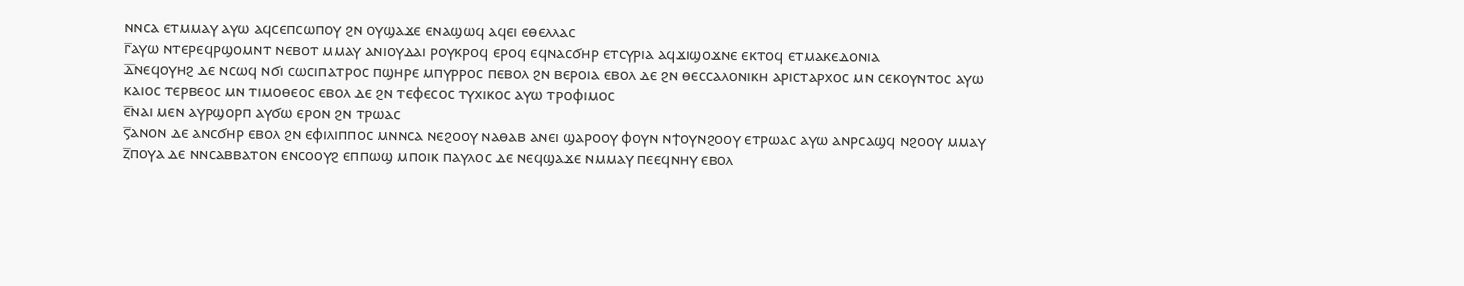ⲛⲛⲥⲁ ⲉⲧⲙⲙⲁⲩ ⲁⲩⲱ ⲁϥⲥⲉⲡⲥⲱⲡⲟⲩ ϩⲛ ⲟⲩϣⲁϫⲉ ⲉⲛⲁϣⲱϥ ⲁϥⲉⲓ ⲉⲑⲉⲗⲗⲁⲥ
ⲅ̅ⲁⲩⲱ ⲛⲧⲉⲣⲉϥⲣϣⲟⲙⲛⲧ ⲛⲉⲃⲟⲧ ⲙⲙⲁⲩ ⲁⲛⲓⲟⲩⲇⲁⲓ ⲣⲟⲩⲕⲣⲟϥ ⲉⲣⲟϥ ⲉϥⲛⲁⲥϭⲏⲣ ⲉⲧⲥⲩⲣⲓⲁ ⲁϥϫⲓϣⲟϫⲛⲉ ⲉⲕⲧⲟϥ ⲉⲧⲙⲁⲕⲉⲇⲟⲛⲓⲁ
ⲇ̅ⲛⲉϥⲟⲩⲏϩ ⲇⲉ ⲛⲥⲱϥ ⲛϭⲓ ⲥⲱⲥⲓⲡⲁⲧⲣⲟⲥ ⲡϣⲏⲣⲉ ⲙⲡⲩⲣⲣⲟⲥ ⲡⲉⲃⲟⲗ ϩⲛ ⲃⲉⲣⲟⲓⲁ ⲉⲃⲟⲗ ⲇⲉ ϩⲛ ⲑⲉⲥⲥⲁⲗⲟⲛⲓⲕⲏ ⲁⲣⲓⲥⲧⲁⲣⲭⲟⲥ ⲙⲛ ⲥⲉⲕⲟⲩⲛⲧⲟⲥ ⲁⲩⲱ ⲕⲁⲓⲟⲥ ⲧⲉⲣⲃⲉⲟⲥ ⲙⲛ ⲧⲓⲙⲟⲑⲉⲟⲥ ⲉⲃⲟⲗ ⲇⲉ ϩⲛ ⲧⲉⲫⲉⲥⲟⲥ ⲧⲩⲭⲓⲕⲟⲥ ⲁⲩⲱ ⲧⲣⲟⲫⲓⲙⲟⲥ
ⲉ̅ⲛⲁⲓ ⲙⲉⲛ ⲁⲩⲣϣⲟⲣⲡ ⲁⲩϭⲱ ⲉⲣⲟⲛ ϩⲛ ⲧⲣⲱⲁⲥ
ⲋ̅ⲁⲛⲟⲛ ⲇⲉ ⲁⲛⲥϭⲏⲣ ⲉⲃⲟⲗ ϩⲛ ⲉⲫⲓⲗⲓⲡⲡⲟⲥ ⲙⲛⲛⲥⲁ ⲛⲉϩⲟⲟⲩ ⲛⲁⲑⲁⲃ ⲁⲛⲉⲓ ϣⲁⲣⲟⲟⲩ ⲫⲟⲩⲛ ⲛϯⲟⲩⲛϩⲟⲟⲩ ⲉⲧⲣⲱⲁⲥ ⲁⲩⲱ ⲁⲛⲣⲥⲁϣϥ ⲛϩⲟⲟⲩ ⲙⲙⲁⲩ
ⲍ̅ⲡⲟⲩⲁ ⲇⲉ ⲛⲛⲥⲁⲃⲃⲁⲧⲟⲛ ⲉⲛⲥⲟⲟⲩϩ ⲉⲡⲡⲱϣ ⲙⲡⲟⲓⲕ ⲡⲁⲩⲗⲟⲥ ⲇⲉ ⲛⲉϥϣⲁϫⲉ ⲛⲙⲙⲁⲩ ⲡⲉⲉϥⲛⲏⲩ ⲉⲃⲟⲗ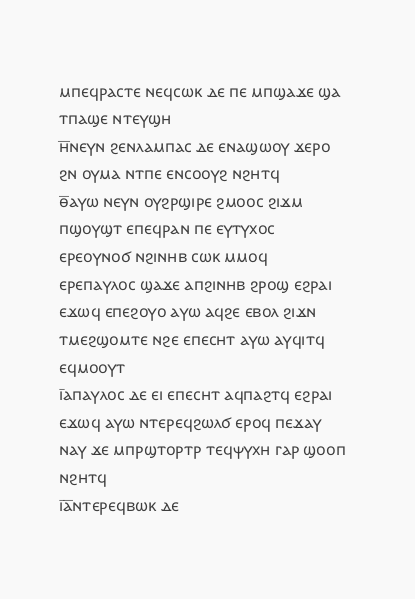ⲙⲡⲉϥⲣⲁⲥⲧⲉ ⲛⲉϥⲥⲱⲕ ⲇⲉ ⲡⲉ ⲙⲡϣⲁϫⲉ ϣⲁ ⲧⲡⲁϣⲉ ⲛⲧⲉⲩϣⲏ
ⲏ̅ⲛⲉⲩⲛ ϩⲉⲛⲗⲁⲙⲡⲁⲥ ⲇⲉ ⲉⲛⲁϣⲱⲟⲩ ϫⲉⲣⲟ ϩⲛ ⲟⲩⲙⲁ ⲛⲧⲡⲉ ⲉⲛⲥⲟⲟⲩϩ ⲛϩⲏⲧϥ
ⲑ̅ⲁⲩⲱ ⲛⲉⲩⲛ ⲟⲩϩⲣϣⲓⲣⲉ ϩⲙⲟⲟⲥ ϩⲓϫⲙ ⲡϣⲟⲩϣⲧ ⲉⲡⲉϥⲣⲁⲛ ⲡⲉ ⲉⲩⲧⲩⲭⲟⲥ ⲉⲣⲉⲟⲩⲛⲟϭ ⲛϩⲓⲛⲏⲃ ⲥⲱⲕ ⲙⲙⲟϥ ⲉⲣⲉⲡⲁⲩⲗⲟⲥ ϣⲁϫⲉ ⲁⲡϩⲓⲛⲏⲃ ϩⲣⲟϣ ⲉϩⲣⲁⲓ ⲉϫⲱϥ ⲉⲡⲉϩⲟⲩⲟ ⲁⲩⲱ ⲁϥϩⲉ ⲉⲃⲟⲗ ϩⲓϫⲛ ⲧⲙⲉϩϣⲟⲙⲧⲉ ⲛϩⲉ ⲉⲡⲉⲥⲏⲧ ⲁⲩⲱ ⲁⲩϥⲓⲧϥ ⲉϥⲙⲟⲟⲩⲧ
ⲓ̅ⲁⲡⲁⲩⲗⲟⲥ ⲇⲉ ⲉⲓ ⲉⲡⲉⲥⲏⲧ ⲁϥⲡⲁϩⲧϥ ⲉϩⲣⲁⲓ ⲉϫⲱϥ ⲁⲩⲱ ⲛⲧⲉⲣⲉϥϩⲱⲗϭ ⲉⲣⲟϥ ⲡⲉϫⲁⲩ ⲛⲁⲩ ϫⲉ ⲙⲡⲣϣⲧⲟⲣⲧⲣ ⲧⲉϥⲯⲩⲭⲏ ⲅⲁⲣ ϣⲟⲟⲡ ⲛϩⲏⲧϥ
ⲓ̅ⲁ̅ⲛⲧⲉⲣⲉϥⲃⲱⲕ ⲇⲉ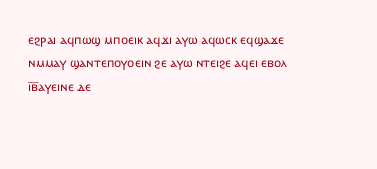ⲉϩⲣⲁⲓ ⲁϥⲡⲱϣ ⲙⲡⲟⲉⲓⲕ ⲁϥϫⲓ ⲁⲩⲱ ⲁϥⲱⲥⲕ ⲉϥϣⲁϫⲉ ⲛⲙⲙⲁⲩ ϣⲁⲛⲧⲉⲡⲟⲩⲟⲉⲓⲛ ϩⲉ ⲁⲩⲱ ⲛⲧⲉⲓϩⲉ ⲁϥⲉⲓ ⲉⲃⲟⲗ
ⲓ̅ⲃ̅ⲁⲩⲉⲓⲛⲉ ⲇⲉ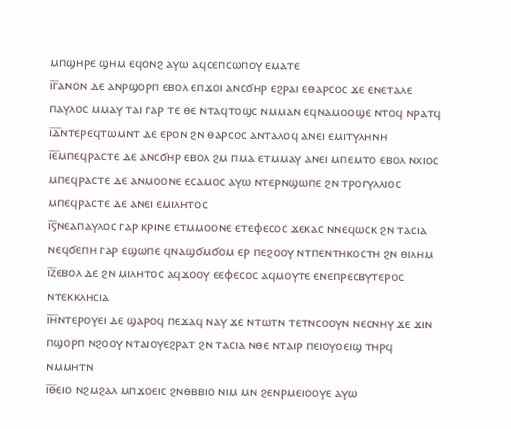ⲙⲡϣⲏⲣⲉ ϣⲏⲙ ⲉϥⲟⲛϩ ⲁⲩⲱ ⲁϥⲥⲉⲡⲥⲱⲡⲟⲩ ⲉⲙⲁⲧⲉ
ⲓ̅ⲅ̅ⲁⲛⲟⲛ ⲇⲉ ⲁⲛⲣϣⲟⲣⲡ ⲉⲃⲟⲗ ⲉⲡϫⲟⲓ ⲁⲛⲥϭⲏⲣ ⲉϩⲣⲁⲓ ⲉⲑⲁⲣⲥⲟⲥ ϫⲉ ⲉⲛⲉⲧⲁⲗⲉ ⲡⲁⲩⲗⲟⲥ ⲙⲙⲁⲩ ⲧⲁⲓ ⲅⲁⲣ ⲧⲉ ⲑⲉ ⲛⲧⲁϥⲧⲟϣⲥ ⲛⲙⲙⲁⲛ ⲉϥⲛⲁⲙⲟⲟϣⲉ ⲛⲧⲟϥ ⲛⲣⲁⲧϥ
ⲓ̅ⲇ̅ⲛⲧⲉⲣⲉϥⲧⲱⲙⲛⲧ ⲇⲉ ⲉⲣⲟⲛ ϩⲛ ⲑⲁⲣⲥⲟⲥ ⲁⲛⲧⲁⲗⲟϥ ⲁⲛⲉⲓ ⲉⲙⲓⲧⲩⲗⲏⲛⲏ
ⲓ̅ⲉ̅ⲙⲡⲉϥⲣⲁⲥⲧⲉ ⲇⲉ ⲁⲛⲥϭⲏⲣ ⲉⲃⲟⲗ ϩⲙ ⲡⲙⲁ ⲉⲧⲙⲙⲁⲩ ⲁⲛⲉⲓ ⲙⲡⲉⲙⲧⲟ ⲉⲃⲟⲗ ⲛⲭⲓⲟⲥ ⲙⲡⲉϥⲣⲁⲥⲧⲉ ⲇⲉ ⲁⲛⲙⲟⲟⲛⲉ ⲉⲥⲁⲙⲟⲥ ⲁⲩⲱ ⲛⲧⲉⲣⲛϣⲱⲡⲉ ϩⲛ ⲧⲣⲟⲅⲩⲗⲗⲓⲟⲥ ⲙⲡⲉϥⲣⲁⲥⲧⲉ ⲇⲉ ⲁⲛⲉⲓ ⲉⲙⲓⲗⲏⲧⲟⲥ
ⲓ̅ⲋ̅ⲛⲉⲁⲡⲁⲩⲗⲟⲥ ⲅⲁⲣ ⲕⲣⲓⲛⲉ ⲉⲧⲙⲙⲟⲟⲛⲉ ⲉⲧⲉⲫⲉⲥⲟⲥ ϫⲉⲕⲁⲥ ⲛⲛⲉϥⲱⲥⲕ ϩⲛ ⲧⲁⲥⲓⲁ ⲛⲉϥϭⲉⲡⲏ ⲅⲁⲣ ⲉϣⲱⲡⲉ ϥⲛⲁϣϭⲙϭⲟⲙ ⲉⲣ ⲡⲉϩⲟⲟⲩ ⲛⲧⲡⲉⲛⲧⲏⲕⲟⲥⲧⲏ ϩⲛ ⲑⲓⲗⲏⲙ
ⲓ̅ⲍ̅ⲉⲃⲟⲗ ⲇⲉ ϩⲛ ⲙⲓⲗⲏⲧⲟⲥ ⲁϥϫⲟⲟⲩ ⲉⲉⲫⲉⲥⲟⲥ ⲁϥⲙⲟⲩⲧⲉ ⲉⲛⲉⲡⲣⲉⲥⲃⲩⲧⲉⲣⲟⲥ ⲛⲧⲉⲕⲕⲗⲏⲥⲓⲁ
ⲓ̅ⲏ̅ⲛⲧⲉⲣⲟⲩⲉⲓ ⲇⲉ ϣⲁⲣⲟϥ ⲡⲉϫⲁϥ ⲛⲁⲩ ϫⲉ ⲛⲧⲱⲧⲛ ⲧⲉⲧⲛⲥⲟⲟⲩⲛ ⲛⲉⲥⲛⲏⲩ ϫⲉ ϫⲓⲛ ⲡϣⲟⲣⲡ ⲛϩⲟⲟⲩ ⲛⲧⲁⲓⲟⲩⲉϩⲣⲁⲧ ϩⲛ ⲧⲁⲥⲓⲁ ⲛⲑⲉ ⲛⲧⲁⲓⲣ ⲡⲉⲓⲟⲩⲟⲉⲓϣ ⲧⲏⲣϥ ⲛⲙⲙⲏⲧⲛ
ⲓ̅ⲑ̅ⲉⲓⲟ ⲛϩⲙϩⲁⲗ ⲙⲡϫⲟⲉⲓⲥ ϩⲛⲑⲃⲃⲓⲟ ⲛⲓⲙ ⲙⲛ ϩⲉⲛⲣⲙⲉⲓⲟⲟⲩⲉ ⲁⲩⲱ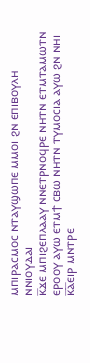ⲙⲡⲓⲣⲁⲥⲙⲟⲥ ⲛⲧⲁⲩϣⲱⲡⲉ ⲙⲙⲟⲓ ϩⲛ ⲉⲡⲓⲃⲟⲩⲗⲏ ⲛⲛⲓⲟⲩⲇⲁⲓ
ⲕ̅ϫⲉ ⲙⲡⲓϩⲉⲡⲗⲁⲁⲩ ⲛⲛⲉⲧⲣⲛⲟϥⲣⲉ ⲛⲏⲧⲛ ⲉⲧⲙⲧⲁⲙⲱⲧⲛ ⲉⲣⲟⲟⲩ ⲁⲩⲱ ⲉⲧⲙϯ ⲥⲃⲱ ⲛⲏⲧⲛ ⲧⲩⲙⲟⲥⲓⲁ ⲁⲩⲱ ϩⲛ ⲛⲏⲓ
ⲕ̅ⲁ̅ⲉⲓⲣ ⲙⲛⲧⲣⲉ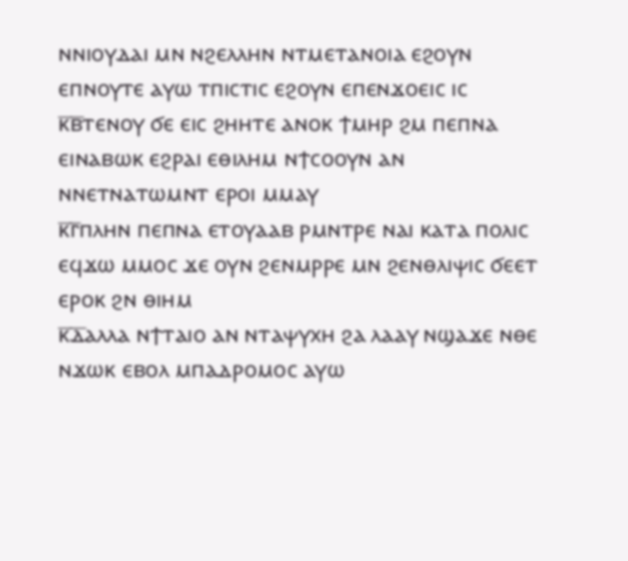ⲛⲛⲓⲟⲩⲇⲁⲓ ⲙⲛ ⲛϩⲉⲗⲗⲏⲛ ⲛⲧⲙⲉⲧⲁⲛⲟⲓⲁ ⲉϩⲟⲩⲛ ⲉⲡⲛⲟⲩⲧⲉ ⲁⲩⲱ ⲧⲡⲓⲥⲧⲓⲥ ⲉϩⲟⲩⲛ ⲉⲡⲉⲛϫⲟⲉⲓⲥ ⲓⲥ
ⲕ̅ⲃ̅ⲧⲉⲛⲟⲩ ϭⲉ ⲉⲓⲥ ϩⲏⲏⲧⲉ ⲁⲛⲟⲕ ϯⲙⲏⲣ ϩⲙ ⲡⲉⲡⲛⲁ ⲉⲓⲛⲁⲃⲱⲕ ⲉϩⲣⲁⲓ ⲉⲑⲓⲗⲏⲙ ⲛϯⲥⲟⲟⲩⲛ ⲁⲛ ⲛⲛⲉⲧⲛⲁⲧⲱⲙⲛⲧ ⲉⲣⲟⲓ ⲙⲙⲁⲩ
ⲕ̅ⲅ̅ⲡⲗⲏⲛ ⲡⲉⲡⲛⲁ ⲉⲧⲟⲩⲁⲁⲃ ⲣⲙⲛⲧⲣⲉ ⲛⲁⲓ ⲕⲁⲧⲁ ⲡⲟⲗⲓⲥ ⲉϥϫⲱ ⲙⲙⲟⲥ ϫⲉ ⲟⲩⲛ ϩⲉⲛⲙⲣⲣⲉ ⲙⲛ ϩⲉⲛⲑⲗⲓⲯⲓⲥ ϭⲉⲉⲧ ⲉⲣⲟⲕ ϩⲛ ⲑⲓⲏⲙ
ⲕ̅ⲇ̅ⲁⲗⲗⲁ ⲛϯⲧⲁⲓⲟ ⲁⲛ ⲛⲧⲁⲯⲩⲭⲏ ϩⲁ ⲗⲁⲁⲩ ⲛϣⲁϫⲉ ⲛⲑⲉ ⲛϫⲱⲕ ⲉⲃⲟⲗ ⲙⲡⲁⲇⲣⲟⲙⲟⲥ ⲁⲩⲱ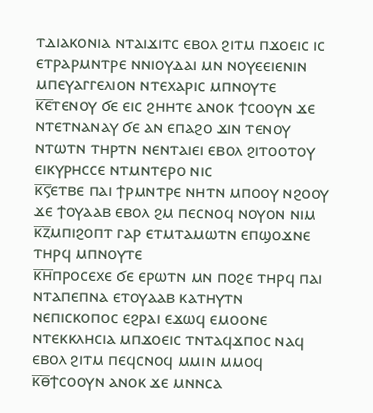ⲧⲇⲓⲁⲕⲟⲛⲓⲁ ⲛⲧⲁⲓϫⲓⲧⲥ ⲉⲃⲟⲗ ϩⲓⲧⲙ ⲡϫⲟⲉⲓⲥ ⲓⲥ ⲉⲧⲣⲁⲣⲙⲛⲧⲣⲉ ⲛⲛⲓⲟⲩⲇⲁⲓ ⲙⲛ ⲛⲟⲩⲉⲉⲓⲉⲛⲓⲛ ⲙⲡⲉⲩⲁⲅⲅⲉⲗⲓⲟⲛ ⲛⲧⲉⲭⲁⲣⲓⲥ ⲙⲡⲛⲟⲩⲧⲉ
ⲕ̅ⲉ̅ⲧⲉⲛⲟⲩ ϭⲉ ⲉⲓⲥ ϩⲏⲏⲧⲉ ⲁⲛⲟⲕ ϯⲥⲟⲟⲩⲛ ϫⲉ ⲛⲧⲉⲧⲛⲁⲛⲁⲩ ϭⲉ ⲁⲛ ⲉⲡⲁϩⲟ ϫⲓⲛ ⲧⲉⲛⲟⲩ ⲛⲧⲱⲧⲛ ⲧⲏⲣⲧⲛ ⲛⲉⲛⲧⲁⲓⲉⲓ ⲉⲃⲟⲗ ϩⲓⲧⲟⲟⲧⲟⲩ ⲉⲓⲕⲩⲣⲏⲥⲥⲉ ⲛⲧⲙⲛⲧⲉⲣⲟ ⲛⲓⲥ
ⲕ̅ⲋ̅ⲉⲧⲃⲉ ⲡⲁⲓ ϯⲣⲙⲛⲧⲣⲉ ⲛⲏⲧⲛ ⲙⲡⲟⲟⲩ ⲛϩⲟⲟⲩ ϫⲉ ϯⲟⲩⲁⲁⲃ ⲉⲃⲟⲗ ϩⲙ ⲡⲉⲥⲛⲟϥ ⲛⲟⲩⲟⲛ ⲛⲓⲙ
ⲕ̅ⲍ̅ⲙⲡⲓϩⲟⲡⲧ ⲅⲁⲣ ⲉⲧⲙⲧⲁⲙⲱⲧⲛ ⲉⲡϣⲟϫⲛⲉ ⲧⲏⲣϥ ⲙⲡⲛⲟⲩⲧⲉ
ⲕ̅ⲏ̅ⲡⲣⲟⲥⲉⲭⲉ ϭⲉ ⲉⲣⲱⲧⲛ ⲙⲛ ⲡⲟϩⲉ ⲧⲏⲣϥ ⲡⲁⲓ ⲛⲧⲁⲡⲉⲡⲛⲁ ⲉⲧⲟⲩⲁⲁⲃ ⲕⲁⲧⲏⲩⲧⲛ ⲛⲉⲡⲓⲥⲕⲟⲡⲟⲥ ⲉϩⲣⲁⲓ ⲉϫⲱϥ ⲉⲙⲟⲟⲛⲉ ⲛⲧⲉⲕⲕⲗⲏⲥⲓⲁ ⲙⲡϫⲟⲉⲓⲥ ⲧⲛⲧⲁϥϫⲡⲟⲥ ⲛⲁϥ ⲉⲃⲟⲗ ϩⲓⲧⲙ ⲡⲉϥⲥⲛⲟϥ ⲙⲙⲓⲛ ⲙⲙⲟϥ
ⲕ̅ⲑ̅ϯⲥⲟⲟⲩⲛ ⲁⲛⲟⲕ ϫⲉ ⲙⲛⲛⲥⲁ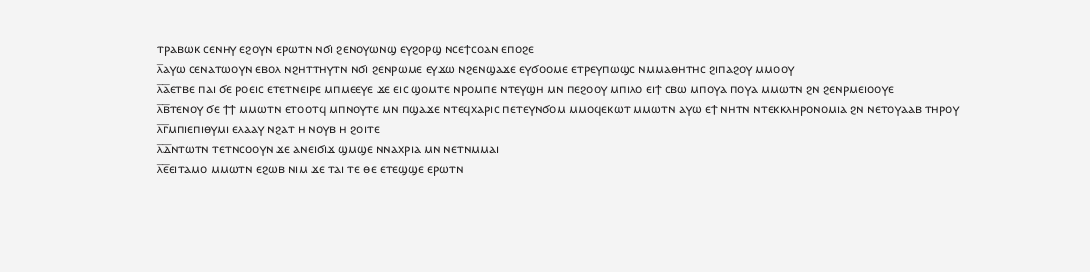ⲧⲣⲁⲃⲱⲕ ⲥⲉⲛⲏⲩ ⲉϩⲟⲩⲛ ⲉⲣⲱⲧⲛ ⲛϭⲓ ϩⲉⲛⲟⲩⲱⲛϣ ⲉⲩϩⲟⲣϣ ⲛⲥⲉϯⲥⲟⲁⲛ ⲉⲡⲟϩⲉ
ⲗ̅ⲁⲩⲱ ⲥⲉⲛⲁⲧⲱⲟⲩⲛ ⲉⲃⲟⲗ ⲛϩⲏⲧⲧⲏⲩⲧⲛ ⲛϭⲓ ϩⲉⲛⲣⲱⲙⲉ ⲉⲩϫⲱ ⲛϩⲉⲛϣⲁϫⲉ ⲉⲩϭⲟⲟⲙⲉ ⲉⲧⲣⲉⲩⲡⲱϣⲥ ⲛⲙⲙⲁⲑⲏⲧⲏⲥ ϩⲓⲡⲁϩⲟⲩ ⲙⲙⲟⲟⲩ
ⲗ̅ⲁ̅ⲉⲧⲃⲉ ⲡⲁⲓ ϭⲉ ⲣⲟⲉⲓⲥ ⲉⲧⲉⲧⲛⲉⲓⲣⲉ ⲙⲡⲙⲉⲉⲩⲉ ϫⲉ ⲉⲓⲥ ϣⲟⲙⲧⲉ ⲛⲣⲟⲙⲡⲉ ⲛⲧⲉⲩϣⲏ ⲙⲛ ⲡⲉϩⲟⲟⲩ ⲙⲡⲓⲗⲟ ⲉⲓϯ ⲥⲃⲱ ⲙⲡⲟⲩⲁ ⲡⲟⲩⲁ ⲙⲙⲱⲧⲛ ϩⲛ ϩⲉⲛⲣⲙⲉⲓⲟⲟⲩⲉ
ⲗ̅ⲃ̅ⲧⲉⲛⲟⲩ ϭⲉ ϯϯ ⲙⲙⲱⲧⲛ ⲉⲧⲟⲟⲧϥ ⲙⲡⲛⲟⲩⲧⲉ ⲙⲛ ⲡϣⲁϫⲉ ⲛⲧⲉϥⲭⲁⲣⲓⲥ ⲡⲉⲧⲉⲩⲛϭⲟⲙ ⲙⲙⲟϥⲉⲕⲱⲧ ⲙⲙⲱⲧⲛ ⲁⲩⲱ ⲉϯ ⲛⲏⲧⲛ ⲛⲧⲉⲕⲕⲗⲏⲣⲟⲛⲟⲙⲓⲁ ϩⲛ ⲛⲉⲧⲟⲩⲁⲁⲃ ⲧⲏⲣⲟⲩ
ⲗ̅ⲅ̅ⲙⲡⲓⲉⲡⲓⲑⲩⲙⲓ ⲉⲗⲁⲁⲩ ⲛϩⲁⲧ ⲏ ⲛⲟⲩⲃ ⲏ ϩⲟⲓⲧⲉ
ⲗ̅ⲇ̅ⲛⲧⲱⲧⲛ ⲧⲉⲧⲛⲥⲟⲟⲩⲛ ϫⲉ ⲁⲛⲉⲓϭⲓϫ ϣⲙϣⲉ ⲛⲛⲁⲭⲣⲓⲁ ⲙⲛ ⲛⲉⲧⲛⲙⲙⲁⲓ
ⲗ̅ⲉ̅ⲉⲓⲧⲁⲙⲟ ⲙⲙⲱⲧⲛ ⲉϩⲱⲃ ⲛⲓⲙ ϫⲉ ⲧⲁⲓ ⲧⲉ ⲑⲉ ⲉⲧⲉϣϣⲉ ⲉⲣⲱⲧⲛ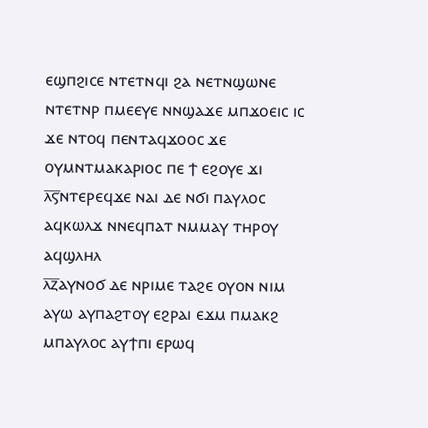ⲉϣⲡϩⲓⲥⲉ ⲛⲧⲉⲧⲛϥⲓ ϩⲁ ⲛⲉⲧⲛϣⲱⲛⲉ ⲛⲧⲉⲧⲛⲣ ⲡⲙⲉⲉⲩⲉ ⲛⲛϣⲁϫⲉ ⲙⲡϫⲟⲉⲓⲥ ⲓⲥ ϫⲉ ⲛⲧⲟϥ ⲡⲉⲛⲧⲁϥϫⲟⲟⲥ ϫⲉ ⲟⲩⲙⲛⲧⲙⲁⲕⲁⲣⲓⲟⲥ ⲡⲉ ϯ ⲉϩⲟⲩⲉ ϫⲓ
ⲗ̅ⲋ̅ⲛⲧⲉⲣⲉϥϫⲉ ⲛⲁⲓ ⲇⲉ ⲛϭⲓ ⲡⲁⲩⲗⲟⲥ ⲁϥⲕⲱⲗϫ ⲛⲛⲉϥⲡⲁⲧ ⲛⲙⲙⲁⲩ ⲧⲏⲣⲟⲩ ⲁϥϣⲗⲏⲗ
ⲗ̅ⲍ̅ⲁⲩⲛⲟϭ ⲇⲉ ⲛⲣⲓⲙⲉ ⲧⲁϩⲉ ⲟⲩⲟⲛ ⲛⲓⲙ ⲁⲩⲱ ⲁⲩⲡⲁϩⲧⲟⲩ ⲉϩⲣⲁⲓ ⲉϫⲙ ⲡⲙⲁⲕϩ ⲙⲡⲁⲩⲗⲟⲥ ⲁⲩϯⲡⲓ ⲉⲣⲱϥ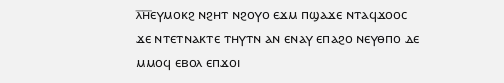ⲗ̅ⲏ̅ⲉⲩⲙⲟⲕϩ ⲛϩⲏⲧ ⲛϩⲟⲩⲟ ⲉϫⲙ ⲡϣⲁϫⲉ ⲛⲧⲁϥϫⲟⲟⲥ ϫⲉ ⲛⲧⲉⲧⲛⲁⲕⲧⲉ ⲧⲏⲩⲧⲛ ⲁⲛ ⲉⲛⲁⲩ ⲉⲡⲁϩⲟ ⲛⲉⲩⲑⲡⲟ ⲇⲉ ⲙⲙⲟϥ ⲉⲃⲟⲗ ⲉⲡϫⲟⲓ